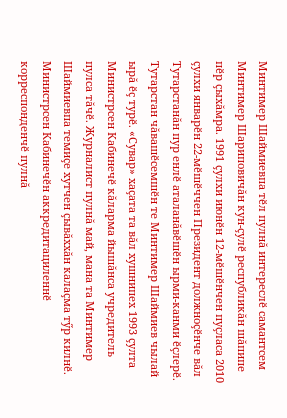Минтимер Шаймиевпа тӗл пулнă интереслӗ самантсем
Минтимер Шариповичăн кун-çулӗ республикăн шăпипе пӗр çыхăмра. 1991 çулхи июнӗн 12-мӗшӗнчен пуçласа 2010 çулхи январӗн 22-мӗшӗччен Президент должноçӗнче вăл Тутарстанăн пур енлӗ аталанăвӗшӗн ырми-канми ӗçлерӗ. Тутарстан чăвашӗсемшӗн те Минтимер Шаймиев чылай ырă ӗç турӗ. «Сувар» хаçата та вăл хушнипех 1993 çулта Министрсен Кабинечӗ кăларма йышăнса учредитель пулса тăчӗ. Журналист пулнă май, мана та Минтимер Шаймиевпа темиçе хутчен çывăххăн калаçма тӳр килнӗ. Министрсен Кабинечӗн аккредитациленнӗ корреспонденчӗ пулнă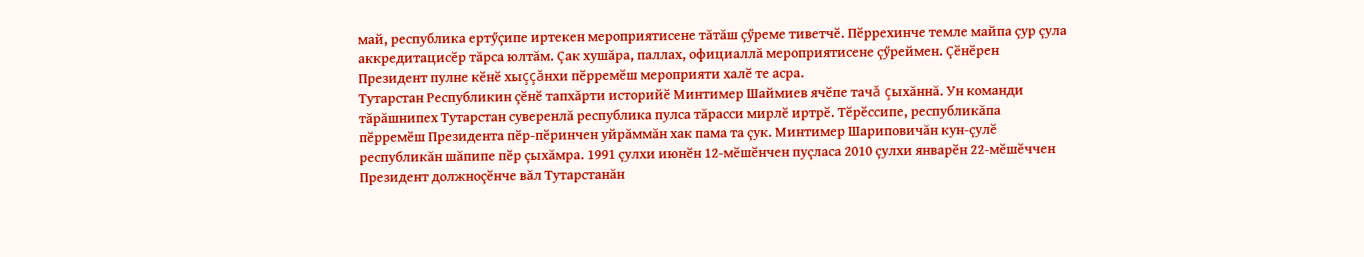май, республика ертӳçипе иртекен мероприятисене тăтăш çӳреме тиветчӗ. Пӗррехинче темле майпа çур çула аккредитацисӗр тăрса юлтăм. Çак хушăра, паллах, официаллă мероприятисене çӳреймен. Çӗнӗрен Президент пулне кӗнӗ хыççăнхи пӗрремӗш мероприяти халӗ те асра.
Тутарстан Республикин çӗнӗ тапхăрти историйӗ Минтимер Шаймиев ячӗпе тачă çыхăннă. Ун команди тăрăшнипех Тутарстан суверенлă республика пулса тăрасси мирлӗ иртрӗ. Тӗрӗссипе, республикăпа пӗрремӗш Президента пӗр-пӗринчен уйрăммăн хак пама та çук. Минтимер Шариповичăн кун-çулӗ республикăн шăпипе пӗр çыхăмра. 1991 çулхи июнӗн 12-мӗшӗнчен пуçласа 2010 çулхи январӗн 22-мӗшӗччен Президент должноçӗнче вăл Тутарстанăн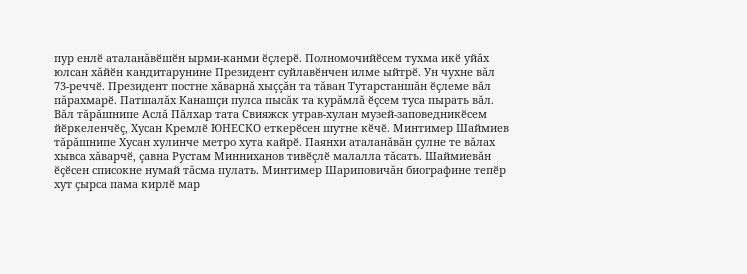пур енлӗ аталанăвӗшӗн ырми-канми ӗçлерӗ. Полномочийӗсем тухма икӗ уйăх юлсан хăйӗн кандитарунине Президент суйлавӗнчен илме ыйтрӗ. Ун чухне вăл 73-реччӗ. Президент постне хăварнă хыççăн та тăван Тутарстаншăн ӗçлеме вăл пăрахмарӗ. Патшалăх Канашçи пулса пысăк та курăмлă ӗçсем туса пырать вăл. Вăл тăрăшнипе Аслă Пăлхар тата Свияжск утрав-хулан музей-заповедникӗсем йӗркеленчӗç, Хусан Кремлӗ ЮНЕСКО еткерӗсен шутне кӗчӗ. Минтимер Шаймиев тăрăшнипе Хусан хулинче метро хута кайрӗ. Паянхи аталанăвăн çулне те вăлах хывса хăварчӗ, çавна Рустам Минниханов тивӗçлӗ малалла тăсать. Шаймиевăн ӗçӗсен списокне нумай тăсма пулать. Минтимер Шариповичăн биографине тепӗр хут çырса пама кирлӗ мар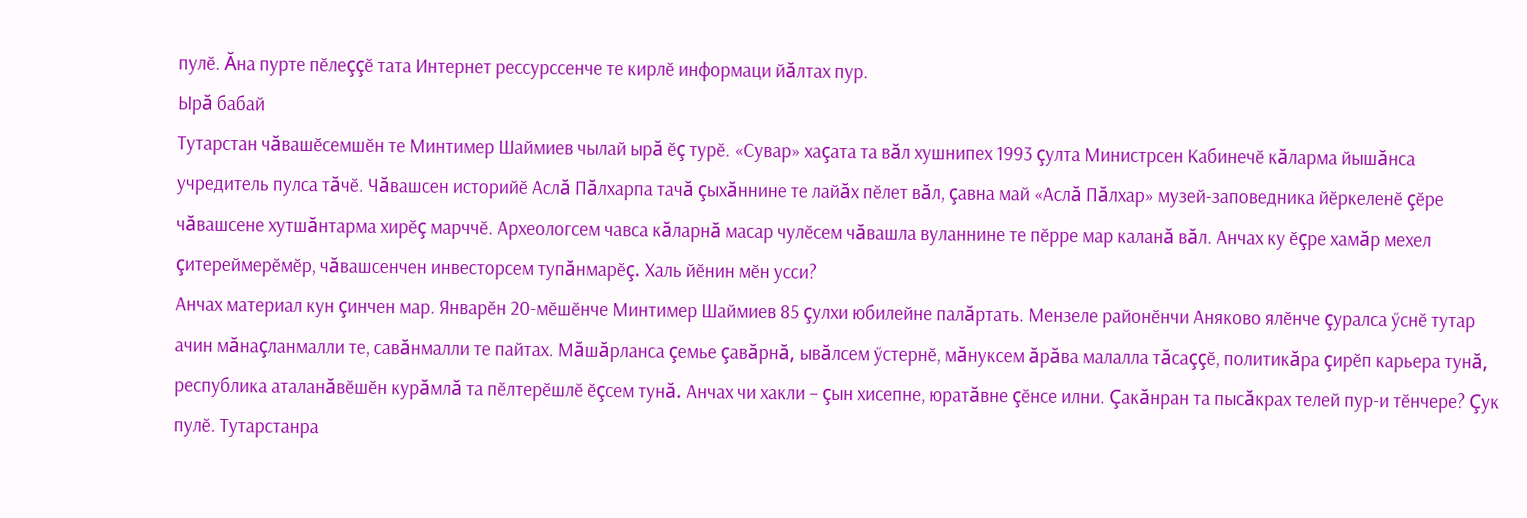пулӗ. Ăна пурте пӗлеççӗ тата Интернет рессурссенче те кирлӗ информаци йăлтах пур.
Ырă бабай
Тутарстан чăвашӗсемшӗн те Минтимер Шаймиев чылай ырă ӗç турӗ. «Сувар» хаçата та вăл хушнипех 1993 çулта Министрсен Кабинечӗ кăларма йышăнса учредитель пулса тăчӗ. Чăвашсен историйӗ Аслă Пăлхарпа тачă çыхăннине те лайăх пӗлет вăл, çавна май «Аслă Пăлхар» музей-заповедника йӗркеленӗ çӗре чăвашсене хутшăнтарма хирӗç марччӗ. Археологсем чавса кăларнă масар чулӗсем чăвашла вуланнине те пӗрре мар каланă вăл. Анчах ку ӗçре хамăр мехел çитереймерӗмӗр, чăвашсенчен инвесторсем тупăнмарӗç. Халь йӗнин мӗн усси?
Анчах материал кун çинчен мар. Январӗн 20-мӗшӗнче Минтимер Шаймиев 85 çулхи юбилейне палăртать. Мензеле районӗнчи Аняково ялӗнче çуралса ӳснӗ тутар ачин мăнаçланмалли те, савăнмалли те пайтах. Мăшăрланса çемье çавăрнă, ывăлсем ӳстернӗ, мăнуксем ăрăва малалла тăсаççӗ, политикăра çирӗп карьера тунă, республика аталанăвӗшӗн курăмлă та пӗлтерӗшлӗ ӗçсем тунă. Анчах чи хакли – çын хисепне, юратăвне çӗнсе илни. Çакăнран та пысăкрах телей пур-и тӗнчере? Çук пулӗ. Тутарстанра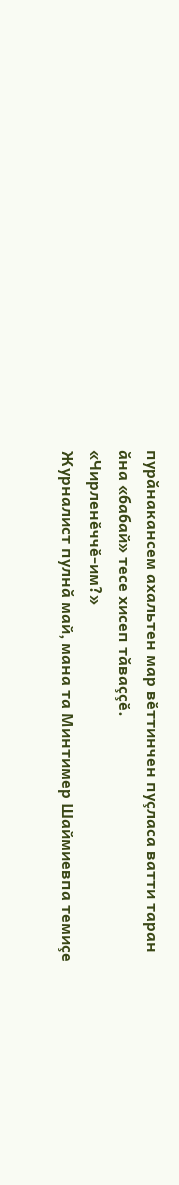пурăнакансем ахальтен мар вӗттинчен пуçласа ватти таран ăна «бабай» тесе хисеп тăваççӗ.
«Чирленӗччӗ-им?»
Журналист пулнă май, мана та Минтимер Шаймиевпа темиçе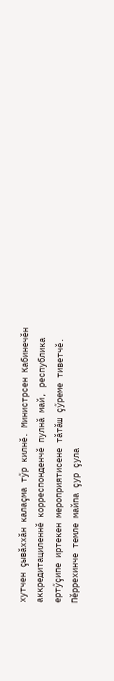хутчен çывăххăн калаçма тӳр килнӗ. Министрсен Кабинечӗн аккредитациленнӗ корреспонденчӗ пулнă май, республика ертӳçипе иртекен мероприятисене тăтăш çӳреме тиветчӗ. Пӗррехинче темле майпа çур çула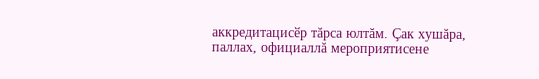аккредитацисӗр тăрса юлтăм. Çак хушăра, паллах, официаллă мероприятисене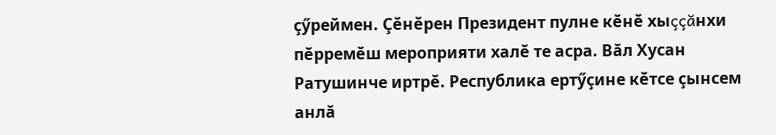çӳреймен. Çӗнӗрен Президент пулне кӗнӗ хыççăнхи пӗрремӗш мероприяти халӗ те асра. Вăл Хусан Ратушинче иртрӗ. Республика ертӳçине кӗтсе çынсем анлă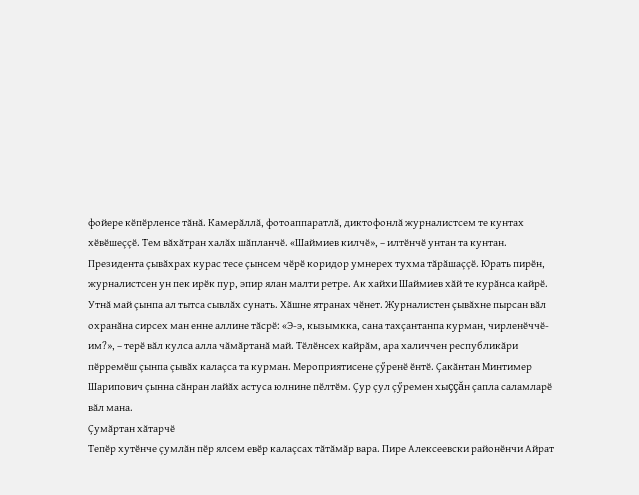фойере кӗпӗрленсе тăнă. Камерăллă, фотоаппаратлă, диктофонлă журналистсем те кунтах хӗвӗшеççӗ. Тем вăхăтран халăх шăпланчӗ. «Шаймиев килчӗ», – илтӗнчӗ унтан та кунтан. Президента çывăхрах курас тесе çынсем чӗрӗ коридор умнерех тухма тăрăшаççӗ. Юрать пирӗн, журналистсен ун пек ирӗк пур, эпир ялан малти ретре. Ак хайхи Шаймиев хăй те курăнса кайрӗ. Утнă май çынпа ал тытса сывлăх сунать. Хăшне ятранах чӗнет. Журналистен çывăхне пырсан вăл охранăна сирсех ман енне аллине тăсрӗ: «Э-э, кызымкка, сана тахçантанпа курман, чирленӗччӗ-им?», – терӗ вăл кулса алла чăмăртанă май. Тӗлӗнсех кайрăм, ара халиччен республикăри пӗрремӗш çынпа çывăх калаçса та курман. Мероприятисене çӳренӗ ӗнтӗ. Çакăнтан Минтимер Шарипович çынна сăнран лайăх астуса юлнине пӗлтӗм. Çур çул çӳремен хыççăн çапла саламларӗ вăл мана.
Çумăртан хăтарчӗ
Тепӗр хутӗнче çумлăн пӗр ялсем евӗр калаçсах тăтăмăр вара. Пире Алексеевски районӗнчи Айрат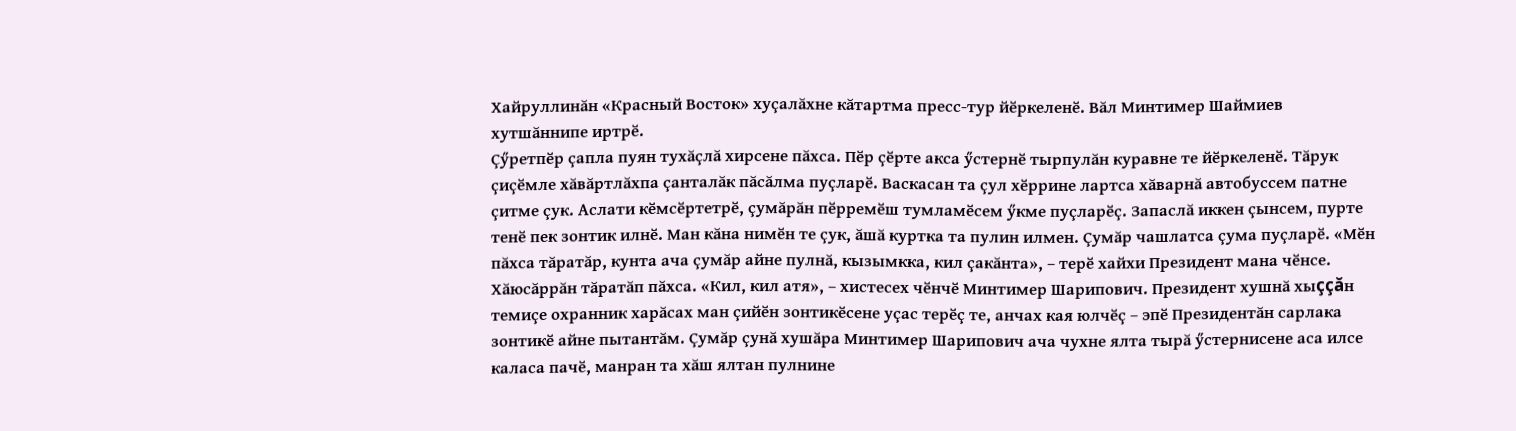Хайруллинăн «Красный Восток» хуçалăхне кăтартма пресс-тур йӗркеленӗ. Вăл Минтимер Шаймиев хутшăннипе иртрӗ.
Çӳретпӗр çапла пуян тухăçлă хирсене пăхса. Пӗр çӗрте акса ӳстернӗ тырпулăн куравне те йӗркеленӗ. Тăрук çиçӗмле хăвăртлăхпа çанталăк пăсăлма пуçларӗ. Васкасан та çул хӗррине лартса хăварнă автобуссем патне çитме çук. Аслати кӗмсӗртетрӗ, çумăрăн пӗрремӗш тумламӗсем ӳкме пуçларӗç. Запаслă иккен çынсем, пурте тенӗ пек зонтик илнӗ. Ман кăна нимӗн те çук, ăшă куртка та пулин илмен. Çумăр чашлатса çума пуçларӗ. «Мӗн пăхса тăратăр, кунта ача çумăр айне пулнă, кызымкка, кил çакăнта», – терӗ хайхи Президент мана чӗнсе. Хăюсăррăн тăратăп пăхса. «Кил, кил атя», – хистесех чӗнчӗ Минтимер Шарипович. Президент хушнă хыççăн темиçе охранник харăсах ман çийӗн зонтикӗсене уçас терӗç те, анчах кая юлчӗç – эпӗ Президентăн сарлака зонтикӗ айне пытантăм. Çумăр çунă хушăра Минтимер Шарипович ача чухне ялта тырă ӳстернисене аса илсе каласа пачӗ, манран та хăш ялтан пулнине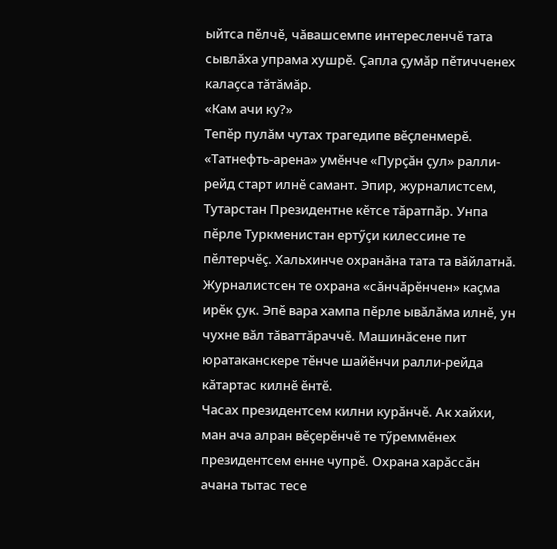ыйтса пӗлчӗ, чăвашсемпе интересленчӗ тата сывлăха упрама хушрӗ. Çапла çумăр пӗтичченех калаçса тăтăмăр.
«Кам ачи ку?»
Тепӗр пулăм чутах трагедипе вӗçленмерӗ. «Татнефть-арена» умӗнче «Пурçăн çул» ралли-рейд старт илнӗ самант. Эпир, журналистсем, Тутарстан Президентне кӗтсе тăратпăр. Унпа пӗрле Туркменистан ертӳçи килессине те пӗлтерчӗç. Хальхинче охранăна тата та вăйлатнă. Журналистсен те охрана «сăнчăрӗнчен» каçма ирӗк çук. Эпӗ вара хампа пӗрле ывăлăма илнӗ, ун чухне вăл тăваттăраччӗ. Машинăсене пит юратаканскере тӗнче шайӗнчи ралли-рейда кăтартас килнӗ ӗнтӗ.
Часах президентсем килни курăнчӗ. Ак хайхи, ман ача алран вӗçерӗнчӗ те тӳреммӗнех президентсем енне чупрӗ. Охрана харăссăн ачана тытас тесе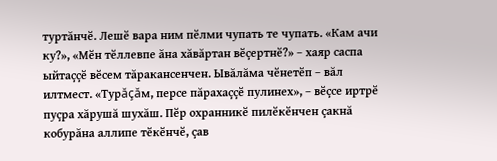туртăнчӗ. Лешӗ вара ним пӗлми чупать те чупать. «Кам ачи ку?», «Мӗн тӗллевпе ăна хăвăртан вӗçертнӗ?» – хаяр саспа ыйтаççӗ вӗсем тăракансенчен. Ывăлăма чӗнетӗп – вăл илтмест. «Турăçăм, персе пăрахаççӗ пулинех», – вӗçсе иртрӗ пуçра хăрушă шухăш. Пӗр охранникӗ пилӗкӗнчен çакнă кобурăна аллипе тӗкӗнчӗ, çав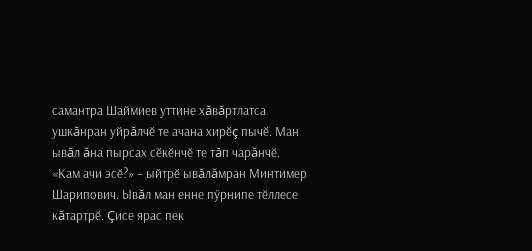самантра Шаймиев уттине хăвăртлатса ушкăнран уйрăлчӗ те ачана хирӗç пычӗ. Ман ывăл ăна пырсах сӗкӗнчӗ те тăп чарăнчӗ.
«Кам ачи эсӗ?» – ыйтрӗ ывăлăмран Минтимер Шарипович. Ывăл ман енне пӳрнипе тӗллесе кăтартрӗ. Çисе ярас пек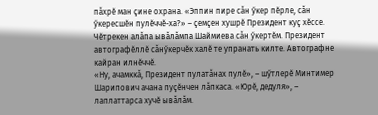пăхрӗ ман çине охрана. «Эппин пире сăн ӳкер пӗрле, сăн ӳкересшӗн пулӗччӗ-ха?» – çемçен хушрӗ Президент куç хӗссе. Чӗтрекен алăпа ывăлăмпа Шаймиева сăн ӳкертӗм. Президент автографӗллӗ сăнӳкерчӗк халӗ те упранать килте. Автографне кайран илнӗччӗ.
«Ну, ачамккă, Президент пулатăнах пулӗ», – шӳтлерӗ Минтимер Шарипович ачана пуçӗнчен лăпкаса. «Юрӗ, дедуля», – лаплаттарса хучӗ ывăлăм.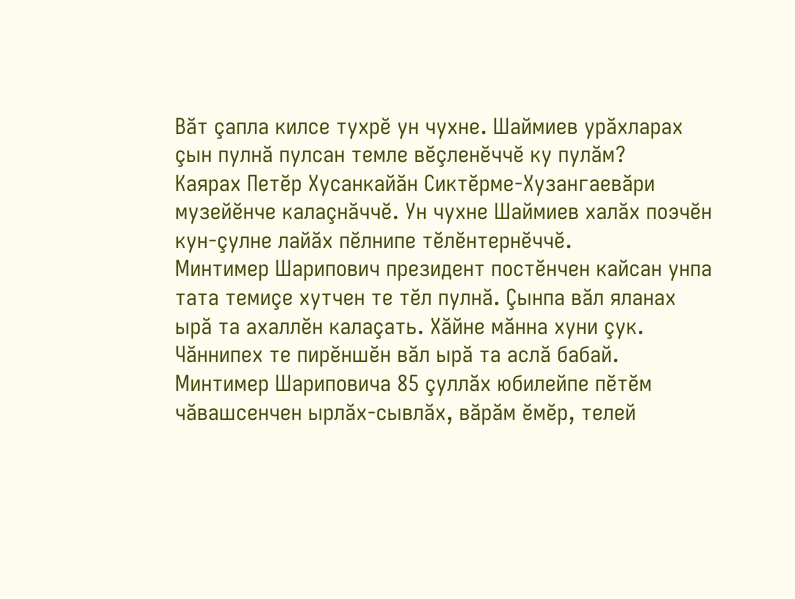Вăт çапла килсе тухрӗ ун чухне. Шаймиев урăхларах çын пулнă пулсан темле вӗçленӗччӗ ку пулăм?
Каярах Петӗр Хусанкайăн Сиктӗрме-Хузангаевăри музейӗнче калаçнăччӗ. Ун чухне Шаймиев халăх поэчӗн кун-çулне лайăх пӗлнипе тӗлӗнтернӗччӗ.
Минтимер Шарипович президент постӗнчен кайсан унпа тата темиçе хутчен те тӗл пулнă. Çынпа вăл яланах ырă та ахаллӗн калаçать. Хăйне мăнна хуни çук. Чăннипех те пирӗншӗн вăл ырă та аслă бабай.
Минтимер Шариповича 85 çуллăх юбилейпе пӗтӗм чăвашсенчен ырлăх-сывлăх, вăрăм ӗмӗр, телей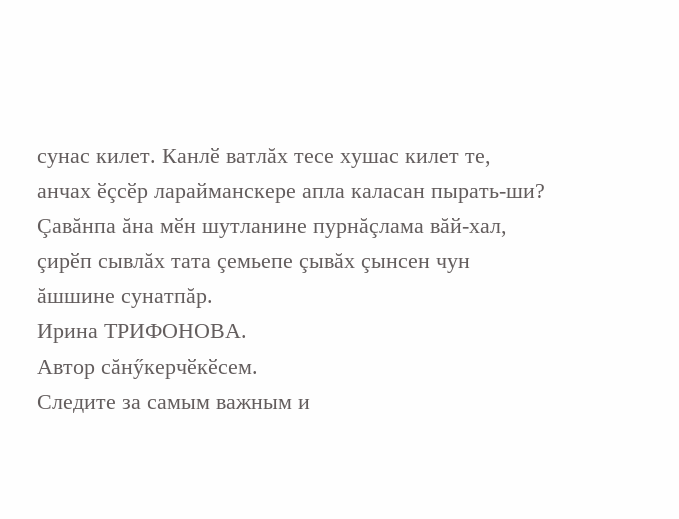сунас килет. Канлӗ ватлăх тесе хушас килет те, анчах ӗçсӗр ларайманскере апла каласан пырать-ши? Çавăнпа ăна мӗн шутланине пурнăçлама вăй-хал, çирӗп сывлăх тата çемьепе çывăх çынсен чун ăшшине сунатпăр.
Ирина ТРИФОНОВА.
Автор сăнӳкерчӗкӗсем.
Следите за самым важным и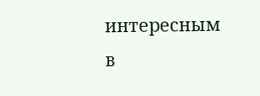интересным в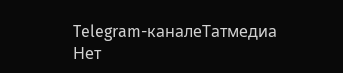Telegram-каналеТатмедиа
Нет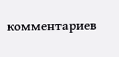комментариев